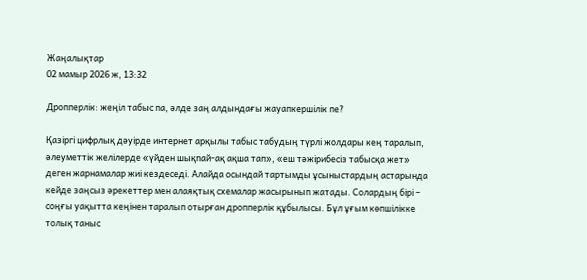Жаңалықтар
02 мамыр 2026 ж, 13:32

Дропперлік: жеңіл табыс па, әлде заң алдындағы жауапкершілік пе?

Қазіргі цифрлық дәуірде интернет арқылы табыс табудың түрлі жолдары кең таралып, әлеуметтік желілерде «үйден шықпай-ақ ақша тап», «еш тәжірибесіз табысқа жет» деген жарнамалар жиі кездеседі. Алайда осындай тартымды ұсыныстардың астарында кейде заңсыз әрекеттер мен алаяқтық схемалар жасырынып жатады. Солардың бірі – соңғы уақытта кеңінен таралып отырған дропперлік құбылысы. Бұл ұғым көпшілікке толық таныс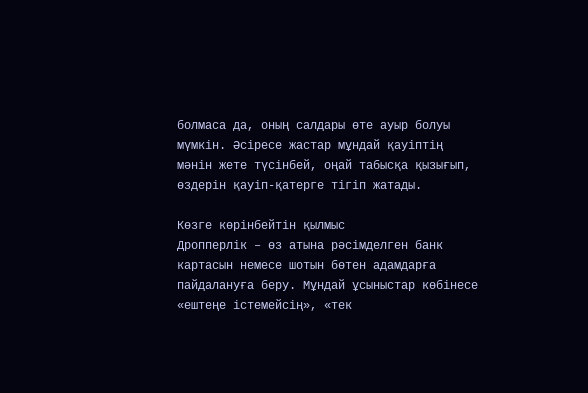болмаса да, оның салдары өте ауыр болуы мүмкін. Әсіресе жастар мұндай қауіптің мәнін жете түсінбей, оңай табысқа қызығып, өздерін қауіп-қатерге тігіп жатады.

Көзге көрінбейтін қылмыс
Дропперлік – өз атына рәсімделген банк картасын немесе шотын бөтен адамдарға пайдалануға беру. Мұндай ұсыныстар көбінесе «ештеңе істемейсің», «тек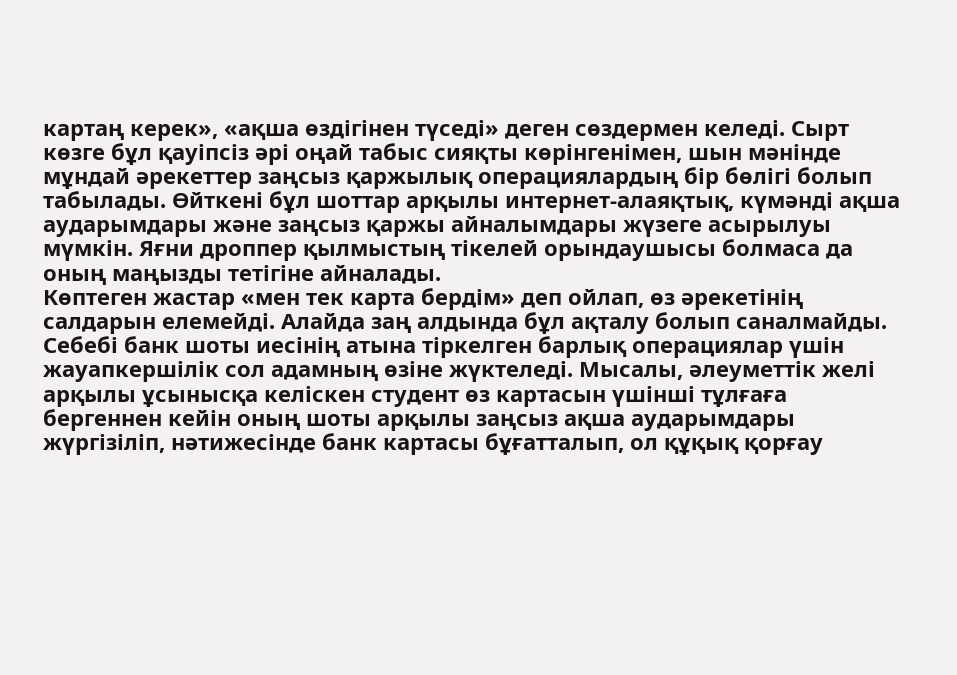картаң керек», «ақша өздігінен түседі» деген сөздермен келеді. Сырт көзге бұл қауіпсіз әрі оңай табыс сияқты көрінгенімен, шын мәнінде мұндай әрекеттер заңсыз қаржылық операциялардың бір бөлігі болып табылады. Өйткені бұл шоттар арқылы интернет-алаяқтық, күмәнді ақша аударымдары және заңсыз қаржы айналымдары жүзеге асырылуы мүмкін. Яғни дроппер қылмыстың тікелей орындаушысы болмаса да оның маңызды тетігіне айналады.
Көптеген жастар «мен тек карта бердім» деп ойлап, өз әрекетінің салдарын елемейді. Алайда заң алдында бұл ақталу болып саналмайды. Себебі банк шоты иесінің атына тіркелген барлық операциялар үшін жауапкершілік сол адамның өзіне жүктеледі. Мысалы, әлеуметтік желі арқылы ұсынысқа келіскен студент өз картасын үшінші тұлғаға бергеннен кейін оның шоты арқылы заңсыз ақша аударымдары жүргізіліп, нәтижесінде банк картасы бұғатталып, ол құқық қорғау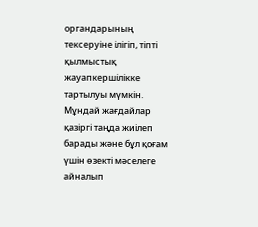органдарының тексеруіне ілігіп, тіпті қылмыстық жауапкершілікке тартылуы мүмкін. Мұндай жағдайлар қазіргі таңда жиілеп барады және бұл қоғам үшін өзекті мәселеге айналып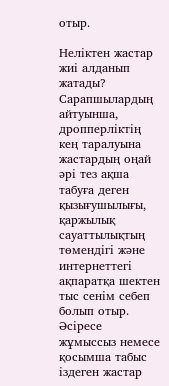отыр.

Неліктен жастар жиі алданып жатады?
Сарапшылардың айтуынша, дропперліктің кең таралуына жастардың оңай әрі тез ақша табуға деген қызығушылығы, қаржылық сауаттылықтың төмендігі және интернеттегі ақпаратқа шектен тыс сенім себеп болып отыр. Әсіресе жұмыссыз немесе қосымша табыс іздеген жастар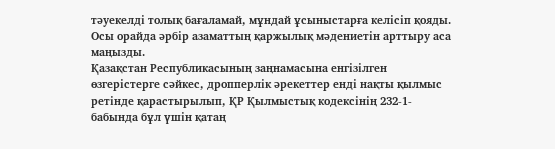тәуекелді толық бағаламай, мұндай ұсыныстарға келісіп қояды. Осы орайда әрбір азаматтың қаржылық мәдениетін арттыру аса маңызды.
Қазақстан Республикасының заңнамасына енгізілген өзгерістерге сәйкес, дропперлік әрекеттер енді нақты қылмыс ретінде қарастырылып, ҚР Қылмыстық кодексінің 232-1-бабында бұл үшін қатаң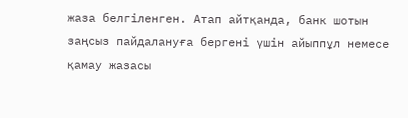жаза белгіленген. Атап айтқанда, банк шотын заңсыз пайдалануға бергені үшін айыппұл немесе қамау жазасы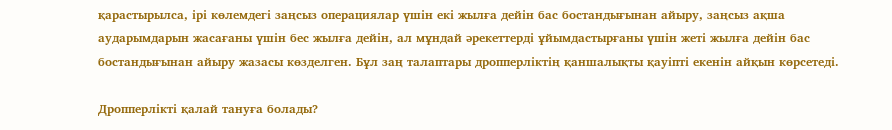қарастырылса, ірі көлемдегі заңсыз операциялар үшін екі жылға дейін бас бостандығынан айыру, заңсыз ақша аударымдарын жасағаны үшін бес жылға дейін, ал мұндай әрекеттерді ұйымдастырғаны үшін жеті жылға дейін бас бостандығынан айыру жазасы көзделген. Бұл заң талаптары дропперліктің қаншалықты қауіпті екенін айқын көрсетеді.

Дропперлікті қалай тануға болады?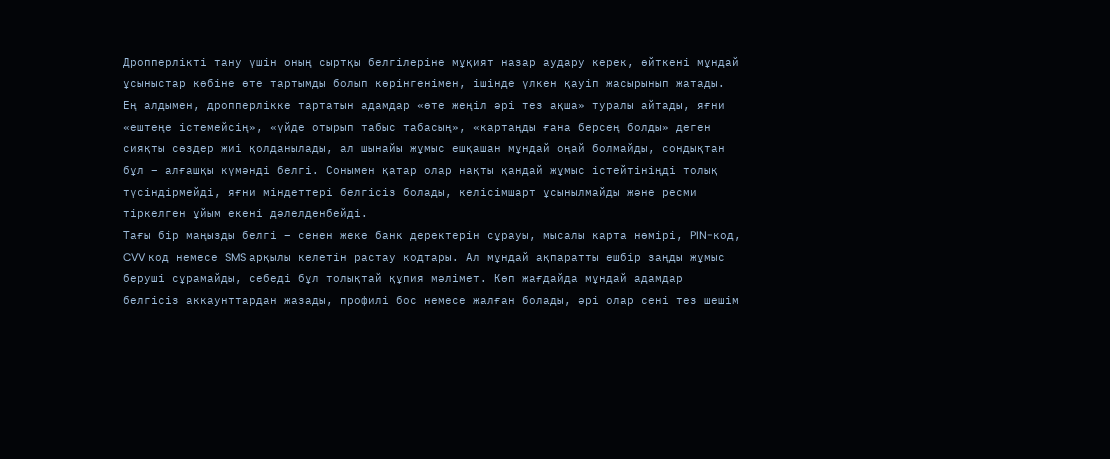Дропперлікті тану үшін оның сыртқы белгілеріне мұқият назар аудару керек, өйткені мұндай ұсыныстар көбіне өте тартымды болып көрінгенімен, ішінде үлкен қауіп жасырынып жатады.
Ең алдымен, дропперлікке тартатын адамдар «өте жеңіл әрі тез ақша» туралы айтады, яғни «ештеңе істемейсің», «үйде отырып табыс табасың», «картаңды ғана берсең болды» деген сияқты сөздер жиі қолданылады, ал шынайы жұмыс ешқашан мұндай оңай болмайды, сондықтан бұл – алғашқы күмәнді белгі. Сонымен қатар олар нақты қандай жұмыс істейтініңді толық түсіндірмейді, яғни міндеттері белгісіз болады, келісімшарт ұсынылмайды және ресми тіркелген ұйым екені дәлелденбейді.
Тағы бір маңызды белгі – сенен жеке банк деректерін сұрауы, мысалы карта нөмірі, PIN-код, CVV код немесе SMS арқылы келетін растау кодтары. Ал мұндай ақпаратты ешбір заңды жұмыс беруші сұрамайды, себеді бұл толықтай құпия мәлімет. Көп жағдайда мұндай адамдар белгісіз аккаунттардан жазады, профилі бос немесе жалған болады, әрі олар сені тез шешім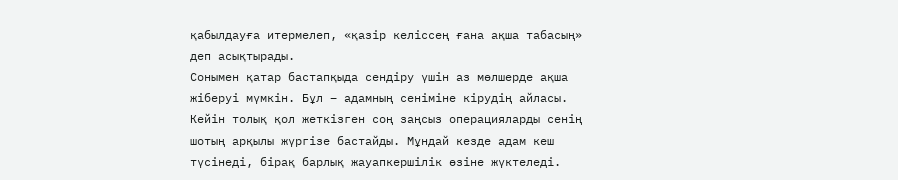қабылдауға итермелеп, «қазір келіссең ғана ақша табасың» деп асықтырады.
Сонымен қатар бастапқыда сендіру үшін аз мөлшерде ақша жіберуі мүмкін. Бұл – адамның сеніміне кірудің айласы. Кейін толық қол жеткізген соң заңсыз операцияларды сенің шотың арқылы жүргізе бастайды. Мұндай кезде адам кеш түсінеді, бірақ барлық жауапкершілік өзіне жүктеледі.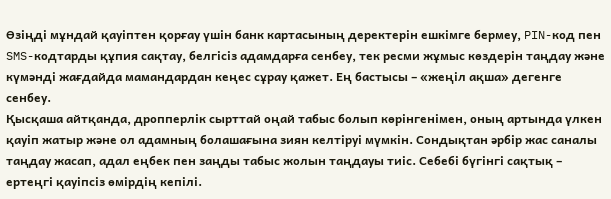Өзіңді мұндай қауіптен қорғау үшін банк картасының деректерін ешкімге бермеу, PIN-код пен SMS-кодтарды құпия сақтау, белгісіз адамдарға сенбеу, тек ресми жұмыс көздерін таңдау және күмәнді жағдайда мамандардан кеңес сұрау қажет. Ең бастысы – «жеңіл ақша» дегенге сенбеу.
Қысқаша айтқанда, дропперлік сырттай оңай табыс болып көрінгенімен, оның артында үлкен қауіп жатыр және ол адамның болашағына зиян келтіруі мүмкін. Сондықтан әрбір жас саналы таңдау жасап, адал еңбек пен заңды табыс жолын таңдауы тиіс. Себебі бүгінгі сақтық – ертеңгі қауіпсіз өмірдің кепілі.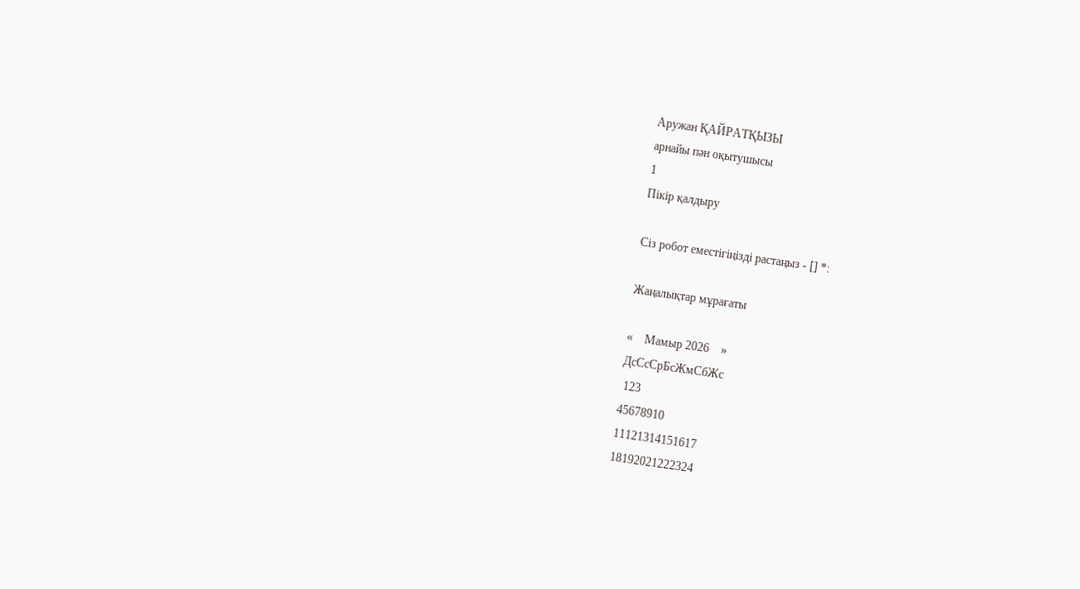Аружан ҚАЙРАТҚЫЗЫ
арнайы пән оқытушысы
1
Пікір қалдыру

Сіз робот еместігіңізді растаңыз - [] *:

Жаңалықтар мұрағаты

«    Мамыр 2026    »
ДсСсСрБсЖмСбЖс
 123
45678910
11121314151617
18192021222324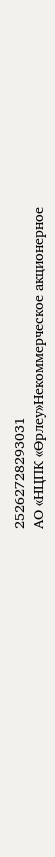25262728293031
АО «НЦПК «Өрлеу»Некоммерческое акционерное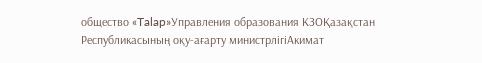общество «Talap»Управления образования КЗОҚазақстан Республикасының оқу-ағарту министрлігіАкимат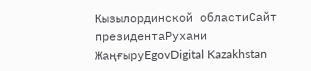Кызылординской областиСайт президентаРухани ЖаңғыруEgovDigital Kazakhstan